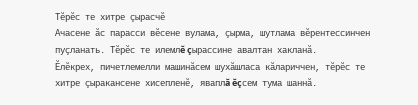Тĕрĕс те хитре çырасчĕ
Ачасене ăс парасси вĕсене вулама, çырма, шутлама вĕрентессинчен пуçланать. Тĕрĕс те илемлĕ çырассине авалтан хакланă.
Ĕлĕкрех, пичетлемелли машинăсем шухăшласа кăлариччен, тĕрĕс те хитре çыракансене хисепленĕ, яваплă ĕçсем тума шаннă.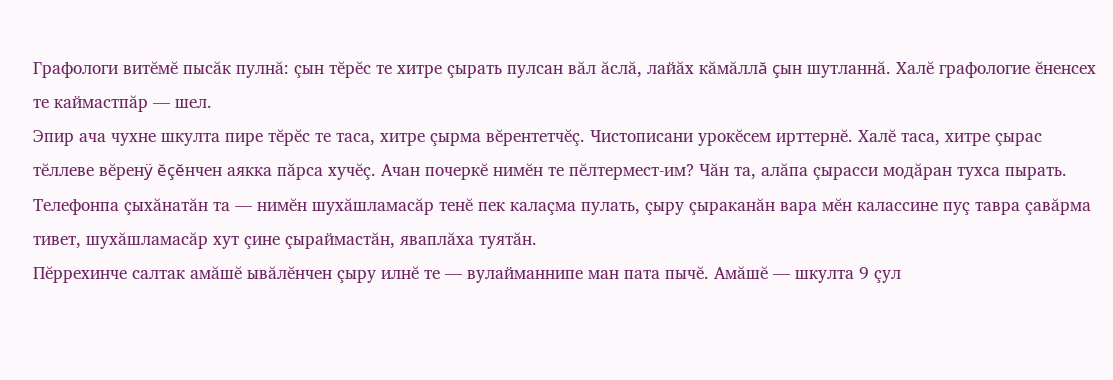Графологи витĕмĕ пысăк пулнă: çын тĕрĕс те хитре çырать пулсан вăл ăслă, лайăх кăмăллă çын шутланнă. Халĕ графологие ĕненсех те каймастпăр — шел.
Эпир ача чухне шкулта пире тĕрĕс те таса, хитре çырма вĕрентетчĕç. Чистописани урокĕсем ирттернĕ. Халĕ таса, хитре çырас тĕллеве вĕренÿ ĕçĕнчен аякка пăрса хучĕç. Ачан почеркĕ нимĕн те пĕлтермест-им? Чăн та, алăпа çырасси модăран тухса пырать. Телефонпа çыхăнатăн та — нимĕн шухăшламасăр тенĕ пек калаçма пулать, çыру çыраканăн вара мĕн калассине пуç тавра çавăрма тивет, шухăшламасăр хут çине çыраймастăн, яваплăха туятăн.
Пĕррехинче салтак амăшĕ ывăлĕнчен çыру илнĕ те — вулайманнипе ман пата пычĕ. Амăшĕ — шкулта 9 çул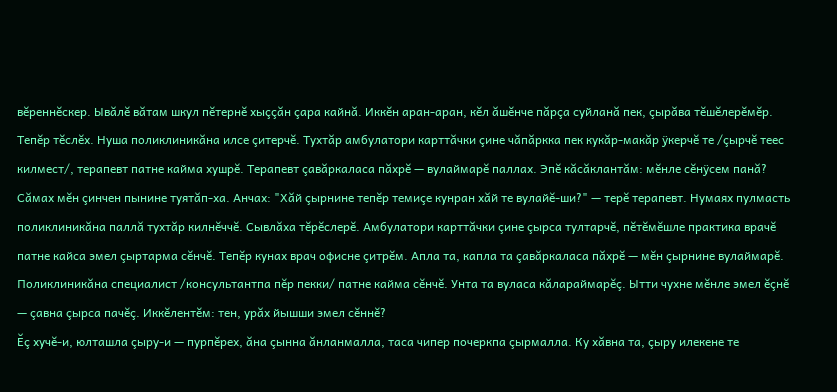вĕреннĕскер. Ывăлĕ вăтам шкул пĕтернĕ хыççăн çара кайнă. Иккĕн аран-аран, кĕл ăшĕнче пăрçа суйланă пек, çырăва тĕшĕлерĕмĕр. Тепĕр тĕслĕх. Нуша поликлиникăна илсе çитерчĕ. Тухтăр амбулатори карттăчки çине чăпăркка пек кукăр-макăр ÿкерчĕ те /çырчĕ теес килмест/, терапевт патне кайма хушрĕ. Терапевт çавăркаласа пăхрĕ — вулаймарĕ паллах. Эпĕ кăсăклантăм: мĕнле сĕнÿсем панă? Сăмах мĕн çинчен пынине туятăп-ха. Анчах: "Хăй çырнине тепĕр темиçе кунран хăй те вулайĕ-ши?" — терĕ терапевт. Нумаях пулмасть поликлиникăна паллă тухтăр килнĕччĕ. Сывлăха тĕрĕслерĕ. Амбулатори карттăчки çине çырса тултарчĕ, пĕтĕмĕшле практика врачĕ патне кайса эмел çыртарма сĕнчĕ. Тепĕр кунах врач офисне çитрĕм. Апла та, капла та çавăркаласа пăхрĕ — мĕн çырнине вулаймарĕ. Поликлиникăна специалист /консультантпа пĕр пекки/ патне кайма сĕнчĕ. Унта та вуласа кăлараймарĕç. Ытти чухне мĕнле эмел ĕçнĕ — çавна çырса пачĕç. Иккĕлентĕм: тен, урăх йышши эмел сĕннĕ?
Ĕç хучĕ-и, юлташла çыру-и — пурпĕрех, ăна çынна ăнланмалла, таса чипер почеркпа çырмалла. Ку хăвна та, çыру илекене те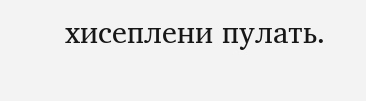хисеплени пулать.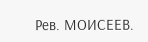Рев. МОИСЕЕВ.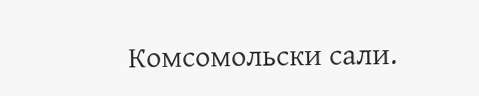Комсомольски сали.